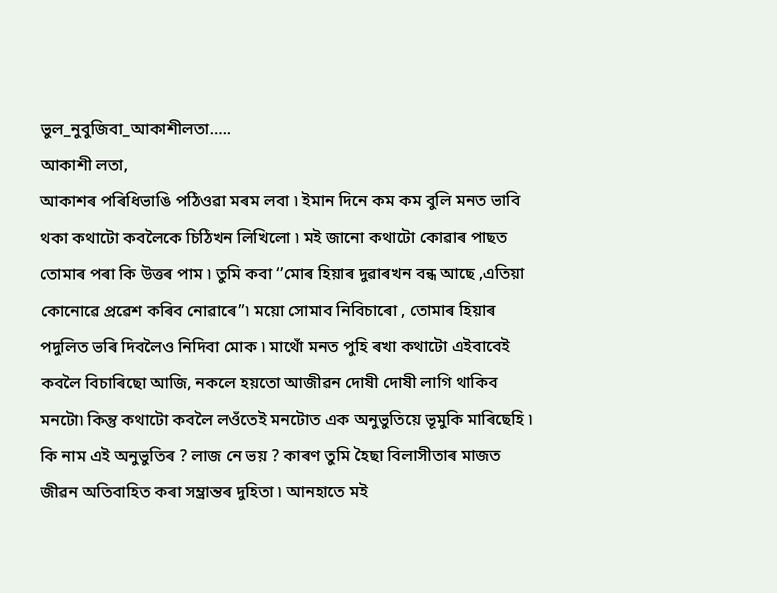ভুল_নুবুজিবা_আকাশীলতা…..
আকাশী লতা,
আকাশৰ পৰিধিভাঙি পঠিওৱা মৰম লবা ৷ ইমান দিনে কম কম বুলি মনত ভাবি থকা কথাটো কবলৈকে চিঠিখন লিখিলো ৷ মই জানো কথাটো কোৱাৰ পাছত তোমাৰ পৰা কি উত্তৰ পাম ৷ তুমি কবা ‘’মোৰ হিয়াৰ দুৱাৰখন বন্ধ আছে ,এতিয়া কোনোৱে প্ৰৱেশ কৰিব নোৱাৰে”৷ ময়ো সোমাব নিবিচাৰো , তোমাৰ হিয়াৰ পদুলিত ভৰি দিবলৈও নিদিবা মোক ৷ মাথোঁ মনত পুহি ৰখা কথাটো এইবাবেই কবলৈ বিচাৰিছো আজি, নকলে হয়তো আজীৱন দোষী দোষী লাগি থাকিব মনটো৷ কিন্তু কথাটো কবলৈ লওঁতেই মনটোত এক অনুভুতিয়ে ভূমুকি মাৰিছেহি ৷ কি নাম এই অনুভুতিৰ ? লাজ নে ভয় ? কাৰণ তুমি হৈছা বিলাসীতাৰ মাজত জীৱন অতিবাহিত কৰা সম্ভ্ৰান্তৰ দুহিতা ৷ আনহাতে মই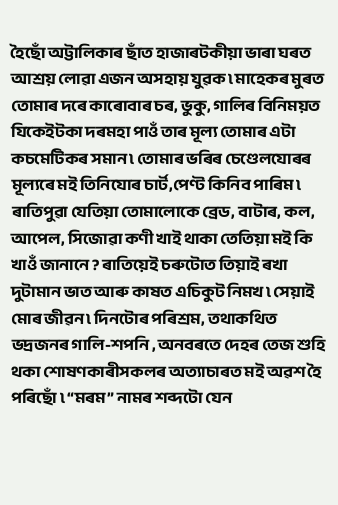হৈছোঁ অট্টালিকাৰ ছাঁত হাজাৰটকীয়া ভাৰা ঘৰত আশ্ৰয় লোৱা এজন অসহায় যুৱক ৷ মাহেকৰ মুৰত তোমাৰ দৰে কাৰোবাৰ চৰ, ভুকু, গালিৰ বিনিময়ত যিকেইটকা দৰমহা পাওঁ তাৰ মূল্য তোমাৰ এটা কচমেটিকৰ সমান ৷ তোমাৰ ভৰিৰ চেণ্ডেলযোৰৰ মূল্যৰে মই তিনিযোৰ চার্ট,পেণ্ট কিনিব পাৰিম ৷ ৰাতিপুৱা যেতিয়া তোমালোকে ব্ৰেড, বাটাৰ, কল, আপেল, সিজোৱা কণী খাই থাকা তেতিয়া মই কি খাওঁ জানানে ? ৰাতিয়েই চৰুটোত তিয়াই ৰখা দুটামান ভাত আৰু কাষত এচিকুট নিমখ ৷ সেয়াই মোৰ জীৱন ৷ দিনটোৰ পৰিশ্ৰম, তথাকথিত ভদ্ৰজনৰ গালি-শপনি , অনবৰতে দেহৰ তেজ শুহি থকা শোষণকাৰীসকলৰ অত্যাচাৰত মই অৱশ হৈ পৰিছোঁ ৷ “মৰম” নামৰ শব্দটো যেন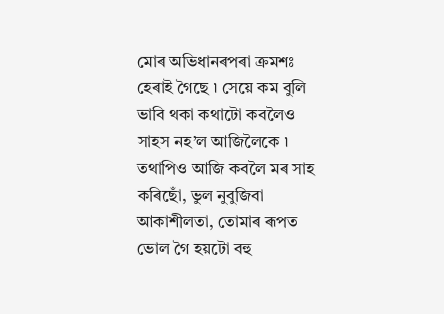মোৰ অভিধানৰপৰা ক্ৰমশঃ হেৰাই গৈছে ৷ সেয়ে কম বুলি ভাবি থকা কথাটো কবলৈও সাহস নহ’ল আজিলৈকে ৷ তথাপিও আজি কবলৈ মৰ সাহ কৰিছোঁ, ভুল নুবুজিবা আকাশীলতা, তোমাৰ ৰূপত ভোল গৈ হয়টো বহু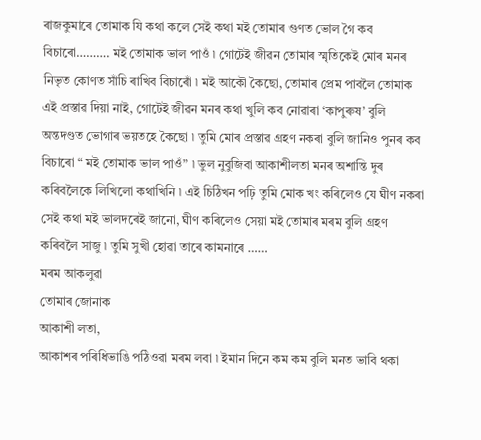ৰাজকুমাৰে তোমাক যি কথা কলে সেই কথা মই তোমাৰ গুণত ভোল গৈ কব বিচাৰো………. মই তোমাক ভাল পাওঁ ৷ গোটেই জীৱন তোমাৰ স্মৃতিকেই মোৰ মনৰ নিভৃত কোণত সাঁচি ৰাখিব বিচাৰোঁ ৷ মই আকৌ কৈছো, তোমাৰ প্ৰেম পাবলৈ তোমাক এই প্ৰস্তাৱ দিয়া নাই, গোটেই জীৱন মনৰ কথা খুলি কব নোৱাৰা ‘কাপুৰুষ’ বুলি অন্তদণ্ডত ভোগাৰ ভয়তহে কৈছো ৷ তুমি মোৰ প্ৰস্তাৱ গ্ৰহণ নকৰা বুলি জানিও পুনৰ কব বিচাৰো “ মই তোমাক ভাল পাওঁ” ৷ ভুল নুবুজিবা আকাশীলতা মনৰ অশান্তি দুৰ কৰিবলৈকে লিখিলো কথাখিনি ৷ এই চিঠিখন পঢ়ি তুমি মোক খং কৰিলেও যে ঘীণ নকৰা সেই কথা মই ভালদৰেই জানো, ঘীণ কৰিলেও সেয়া মই তোমাৰ মৰম বুলি গ্ৰহণ কৰিবলৈ সাজু ৷ তুমি সুখী হোৱা তাৰে কামনাৰে ……
মৰম আকলুৱা
তোমাৰ জোনাক
আকাশী লতা,
আকাশৰ পৰিধিভাঙি পঠিওৱা মৰম লবা ৷ ইমান দিনে কম কম বুলি মনত ভাবি থকা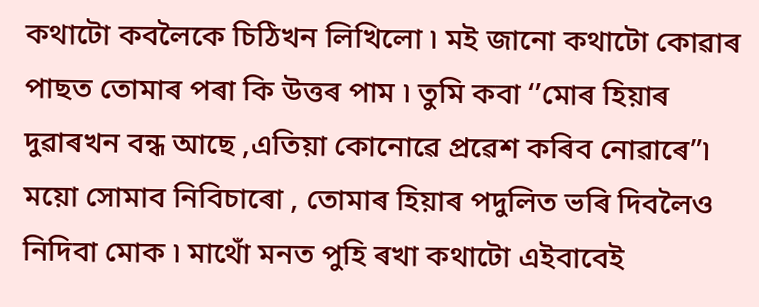কথাটো কবলৈকে চিঠিখন লিখিলো ৷ মই জানো কথাটো কোৱাৰ পাছত তোমাৰ পৰা কি উত্তৰ পাম ৷ তুমি কবা ‘’মোৰ হিয়াৰ দুৱাৰখন বন্ধ আছে ,এতিয়া কোনোৱে প্ৰৱেশ কৰিব নোৱাৰে”৷ ময়ো সোমাব নিবিচাৰো , তোমাৰ হিয়াৰ পদুলিত ভৰি দিবলৈও নিদিবা মোক ৷ মাথোঁ মনত পুহি ৰখা কথাটো এইবাবেই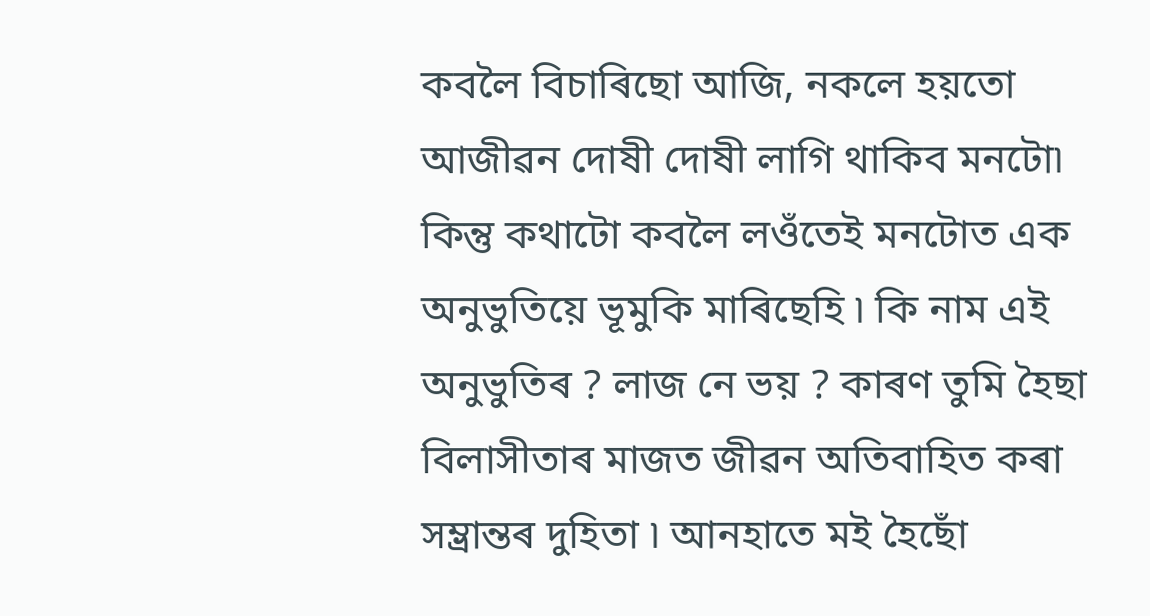কবলৈ বিচাৰিছো আজি, নকলে হয়তো আজীৱন দোষী দোষী লাগি থাকিব মনটো৷ কিন্তু কথাটো কবলৈ লওঁতেই মনটোত এক অনুভুতিয়ে ভূমুকি মাৰিছেহি ৷ কি নাম এই অনুভুতিৰ ? লাজ নে ভয় ? কাৰণ তুমি হৈছা বিলাসীতাৰ মাজত জীৱন অতিবাহিত কৰা সম্ভ্ৰান্তৰ দুহিতা ৷ আনহাতে মই হৈছোঁ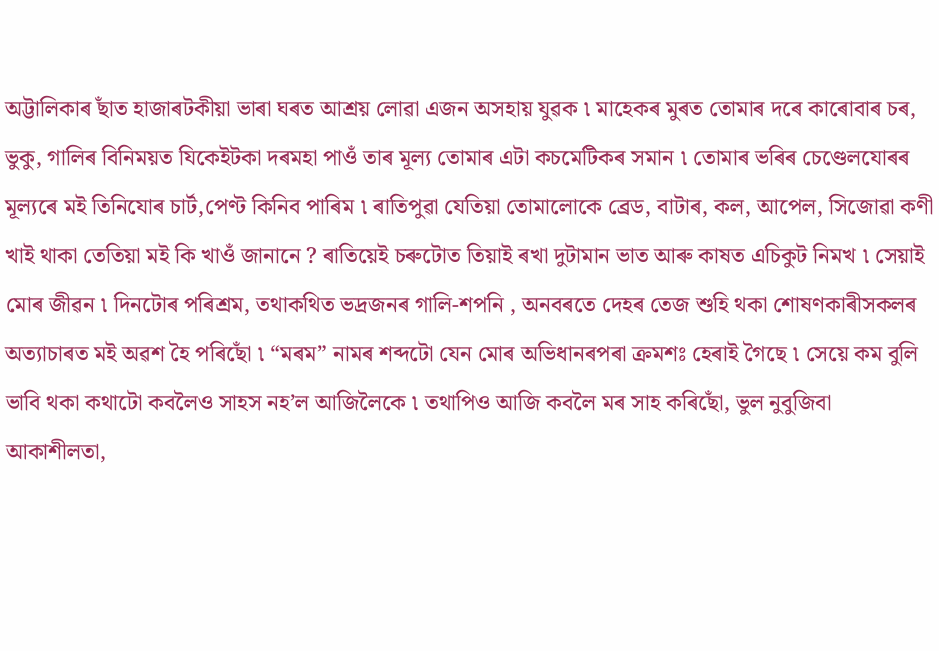অট্টালিকাৰ ছাঁত হাজাৰটকীয়া ভাৰা ঘৰত আশ্ৰয় লোৱা এজন অসহায় যুৱক ৷ মাহেকৰ মুৰত তোমাৰ দৰে কাৰোবাৰ চৰ, ভুকু, গালিৰ বিনিময়ত যিকেইটকা দৰমহা পাওঁ তাৰ মূল্য তোমাৰ এটা কচমেটিকৰ সমান ৷ তোমাৰ ভৰিৰ চেণ্ডেলযোৰৰ মূল্যৰে মই তিনিযোৰ চার্ট,পেণ্ট কিনিব পাৰিম ৷ ৰাতিপুৱা যেতিয়া তোমালোকে ব্ৰেড, বাটাৰ, কল, আপেল, সিজোৱা কণী খাই থাকা তেতিয়া মই কি খাওঁ জানানে ? ৰাতিয়েই চৰুটোত তিয়াই ৰখা দুটামান ভাত আৰু কাষত এচিকুট নিমখ ৷ সেয়াই মোৰ জীৱন ৷ দিনটোৰ পৰিশ্ৰম, তথাকথিত ভদ্ৰজনৰ গালি-শপনি , অনবৰতে দেহৰ তেজ শুহি থকা শোষণকাৰীসকলৰ অত্যাচাৰত মই অৱশ হৈ পৰিছোঁ ৷ “মৰম” নামৰ শব্দটো যেন মোৰ অভিধানৰপৰা ক্ৰমশঃ হেৰাই গৈছে ৷ সেয়ে কম বুলি ভাবি থকা কথাটো কবলৈও সাহস নহ’ল আজিলৈকে ৷ তথাপিও আজি কবলৈ মৰ সাহ কৰিছোঁ, ভুল নুবুজিবা আকাশীলতা,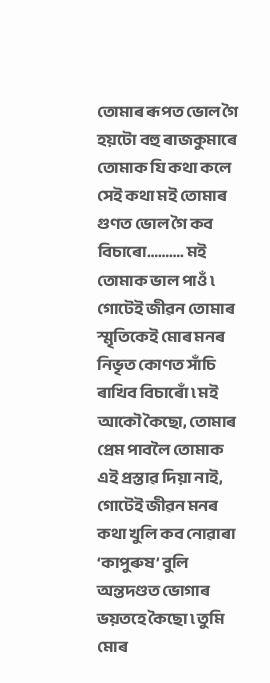তোমাৰ ৰূপত ভোল গৈ হয়টো বহু ৰাজকুমাৰে তোমাক যি কথা কলে সেই কথা মই তোমাৰ গুণত ভোল গৈ কব বিচাৰো………. মই তোমাক ভাল পাওঁ ৷ গোটেই জীৱন তোমাৰ স্মৃতিকেই মোৰ মনৰ নিভৃত কোণত সাঁচি ৰাখিব বিচাৰোঁ ৷ মই আকৌ কৈছো, তোমাৰ প্ৰেম পাবলৈ তোমাক এই প্ৰস্তাৱ দিয়া নাই, গোটেই জীৱন মনৰ কথা খুলি কব নোৱাৰা ‘কাপুৰুষ’ বুলি অন্তদণ্ডত ভোগাৰ ভয়তহে কৈছো ৷ তুমি মোৰ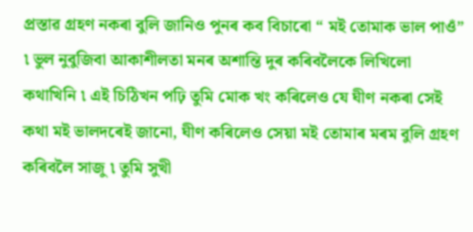প্ৰস্তাৱ গ্ৰহণ নকৰা বুলি জানিও পুনৰ কব বিচাৰো “ মই তোমাক ভাল পাওঁ” ৷ ভুল নুবুজিবা আকাশীলতা মনৰ অশান্তি দুৰ কৰিবলৈকে লিখিলো কথাখিনি ৷ এই চিঠিখন পঢ়ি তুমি মোক খং কৰিলেও যে ঘীণ নকৰা সেই কথা মই ভালদৰেই জানো, ঘীণ কৰিলেও সেয়া মই তোমাৰ মৰম বুলি গ্ৰহণ কৰিবলৈ সাজু ৷ তুমি সুখী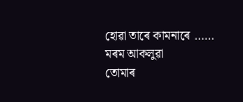হোৱা তাৰে কামনাৰে ……
মৰম আকলুৱা
তোমাৰ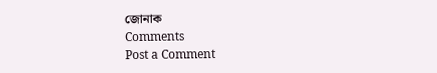জোনাক
Comments
Post a Comment